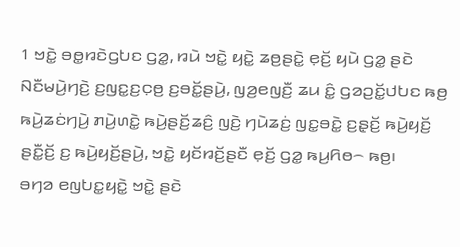1 ꤠꤢꤧ꤭ ꤋꤥ꤭ꤙꤢꤧꤞꤝꤢ ꤞꤤ꤭, ꤙꤣꤧ ꤠꤢꤧ꤭ ꤟꤢꤧ꤭ ꤘꤥ꤬ꤔꤢꤧ꤭ ꤕ꤫ꤢꤩ꤬ ꤟꤣꤧ ꤞꤤ꤭ ꤔꤢꤧ ꤡꤢꤪꤗꤣꤧ꤬ꤚꤢꤧ꤬ ꤢ꤬ꤜꤢ꤭ꤢ꤬ꤍ꤫ꤥ꤬ ꤢ꤬ꤋꤢꤩ꤭ꤔꤣꤧ꤬, ꤜꤤ꤬ꤕꤜꤢꤪ꤬ ꤘꤣ ꤢꤨ꤭ ꤞꤤꤑꤢꤩ꤭ꤓꤝꤢ ꤒꤥ꤬ ꤒꤣꤧ꤬ꤘꤢꤦꤚꤣꤧ꤬ ꤊꤣꤧ꤬ꤛꤢꤧ꤭ ꤒꤣꤧ꤬ꤔꤢꤩ꤬ꤘꤢꤨ꤬ ꤜꤢꤧ꤬ ꤚꤣꤧꤘꤢꤦ꤬ ꤜꤢ꤭ꤋꤢꤧ꤭ ꤢ꤬ꤔ꤫ꤢꤩ꤬ ꤒꤣꤧ꤬ꤟꤢꤩ꤬ ꤔꤢꤪ꤭ꤢꤩ꤬ ꤢ꤬ ꤒꤣꤧ꤬ꤟꤢꤩ꤬ꤔꤣꤧ꤬, ꤠꤢꤧ꤭ ꤟꤢꤩꤙꤢꤩ꤬ꤔꤢꤪ ꤕ꤫ꤢꤩ꤬ ꤞꤤ꤭ ꤒꤣ꤬ꤖꤥ꤮ ꤒꤥ꤬꤯
ꤋꤚꤤ ꤕꤜꤝꤢ꤭ꤟꤢꤧ꤭ ꤠꤢꤧ꤭ ꤔꤢꤧ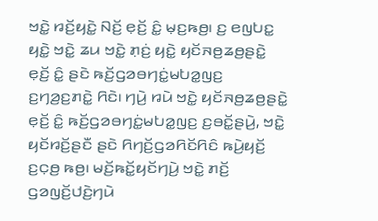ꤠꤢꤧ꤭ ꤙꤢꤩ꤬ꤟꤢꤧ꤭ ꤡꤢꤩ꤬ ꤕ꤫ꤢꤩ꤬ ꤢꤨ꤭ ꤗ꤫ꤢ꤬ꤒꤥ꤬꤯ ꤢ꤬ ꤕꤜꤝꤢ꤭ ꤟꤢꤧ꤭ ꤠꤢꤧ꤭ ꤘꤣ ꤠꤢꤧ꤭ ꤊ꤫ꤢꤦ꤬ ꤟꤢꤧ꤭ ꤟꤢꤩꤏꤥ꤬ꤘꤥ꤬ꤔꤢꤧ꤭ ꤕ꤫ꤢꤩ꤬ ꤢꤨ꤭ ꤔꤢꤧ ꤒꤢꤩ꤬ꤞꤤꤋꤚꤢꤦ꤭ꤗꤝꤤ꤭ꤜꤢ꤬ ꤢ꤬ꤚꤤ꤬ꤢ꤬ꤊꤢꤧ꤭ ꤖꤢꤧ꤯ ꤚꤣꤧ꤬ ꤙꤣꤧ ꤠꤢꤧ꤭ ꤟꤢꤩꤏꤥ꤬ꤘꤥ꤬ꤔꤢꤧ꤭ ꤕ꤫ꤢꤩ꤬ ꤢꤨ꤭ ꤒꤢꤩ꤬ꤞꤤꤋꤚꤢꤦ꤭ꤗꤝꤤ꤭ꤜꤢ꤬ ꤢ꤬ꤋꤢꤩ꤭ꤔꤣꤧ꤬, ꤠꤢꤧ꤭ ꤟꤢꤩꤙꤢꤩ꤬ꤔꤢꤪ ꤔꤢꤧ ꤖꤚꤢꤩ꤬ꤞꤤꤖꤢꤩꤖꤢꤨ ꤒꤣꤧ꤬ꤟꤢꤩ꤬ ꤢ꤬ꤍ꤫ꤥ꤬ ꤒꤥ꤬꤯ ꤗꤢꤩ꤬ꤒꤢꤩ꤭ꤟꤢꤩꤚꤣꤧ꤬ ꤠꤢꤧ꤭ ꤊꤢꤩ꤬ ꤞꤤꤜꤢꤩ꤬ꤓꤢꤧ꤬ꤚꤣꤧ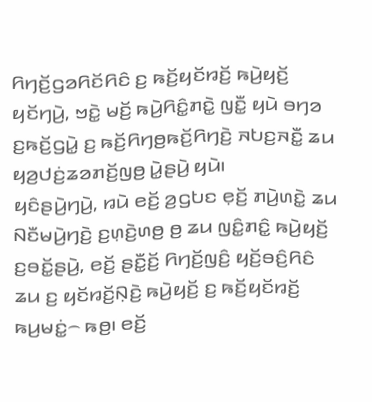ꤖꤚꤢꤩ꤬ꤞꤤꤖꤢꤩꤖꤢꤨ ꤢ꤬ ꤒꤢꤩ꤬ꤟꤢꤩꤙꤢꤩ꤬ ꤒꤣꤧ꤬ꤟꤢꤩ꤬ ꤟꤢꤩꤚꤣꤧ꤬, ꤠꤢꤧ꤭ ꤗꤢꤩ꤬ ꤒꤣꤧ꤬ꤖꤢꤨ꤭ꤊꤢꤧ꤭ ꤜꤢꤪ꤭ ꤟꤣꤧ ꤋꤚꤤ ꤢ꤬ꤒꤢꤩ꤬ꤞꤣꤧ꤭ ꤢ꤬ ꤒꤢꤩ꤬ꤖꤚꤥ꤬ꤒꤢꤩ꤬ꤖꤚꤢꤧ꤬ ꤏꤝꤢ꤬ꤏꤢꤪ꤭ ꤘꤣ ꤟꤤ꤬ꤓꤢꤦ꤬ꤘꤤꤊꤢꤩ꤬ꤜꤥ꤬ ꤣꤧ꤭ꤔꤣꤧ꤬ ꤟꤣꤧ꤯
ꤟꤢꤨꤔꤣꤧ꤬ꤚꤣꤧ꤬, ꤙꤣꤧ ꤕꤢꤩ꤬ ꤤ꤬ꤞꤝꤢ ꤕ꤫ꤢꤩ꤬ ꤊꤣꤧ꤬ꤛꤢꤧ꤭ ꤘꤣ ꤡꤢꤪꤗꤣꤧ꤬ꤚꤢꤧ꤬ ꤢ꤬ꤛ꤫ꤢꤧ꤬ꤛꤥ꤬ ꤥ꤬ ꤘꤣ ꤜꤢꤨ꤭ꤊꤢꤨ꤭ ꤒꤣꤧ꤬ꤟꤢꤩ꤬ ꤢ꤬ꤋꤢꤩ꤭ꤔꤣꤧ꤬, ꤕꤢꤩ꤬ ꤔꤢꤪ꤭ꤢꤩ꤬ ꤖꤚꤢꤩ꤬ꤜꤢꤨ꤬ ꤟꤢꤩ꤬ꤋꤢꤨ꤬ꤖꤢꤨ ꤘꤣ ꤢ꤬ ꤟꤢꤩꤙꤢꤩ꤬ꤡ꤫ꤢꤧ꤬ ꤒꤣꤧ꤬ꤟꤢꤩ꤬ ꤢ꤬ ꤒꤢꤩ꤬ꤟꤢꤩꤙꤢꤩ꤬ ꤒꤣ꤬ꤗꤢꤦ꤭꤮ ꤒꤥ꤬꤯ ꤕꤢꤩ꤬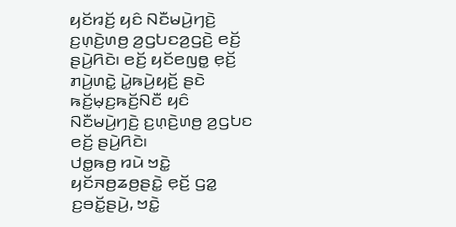ꤟꤢꤩꤙꤢꤩ꤬ ꤟꤢꤨ ꤡꤢꤪꤗꤣꤧ꤬ꤚꤢꤧ꤬ ꤢ꤬ꤛ꤫ꤢꤧ꤬ꤛꤥ꤬ ꤤ꤬ꤞꤝꤢꤤ꤬ꤞꤢꤧ꤬ ꤕꤢꤩ꤬ ꤔꤣꤧ꤬ꤖꤢꤧ꤯ ꤕꤢꤩ꤬ ꤟꤢꤩꤕꤜꤥ꤭ ꤕ꤫ꤢꤩ꤬ ꤊꤣꤧ꤬ꤛꤢꤧ꤭ ꤣꤧ꤭ꤒꤣꤧ꤬ꤟꤢꤩ꤬ ꤔꤢꤧ ꤒꤢꤩ꤬ꤗ꤫ꤢ꤬ꤒꤢꤩ꤬ꤡꤢꤪ ꤟꤢꤨ ꤡꤢꤪꤗꤣꤧ꤬ꤚꤢꤧ꤬ ꤢ꤬ꤛ꤫ꤢꤧ꤬ꤛꤥ꤬ ꤤ꤬ꤞꤝꤢ ꤕꤢꤩ꤬ ꤔꤣꤧ꤬ꤖꤢꤧ꤯
ꤓꤥ꤭ꤒꤥ꤬ ꤙꤣꤧ ꤠꤢꤧ꤭ ꤟꤢꤩꤏꤥ꤬ꤘꤥ꤬ꤔꤢꤧ꤭ ꤕ꤫ꤢꤩ꤬ ꤞꤤ꤭ ꤢ꤬ꤋꤢꤩ꤭ꤔꤣꤧ꤬, ꤠꤢꤧ꤭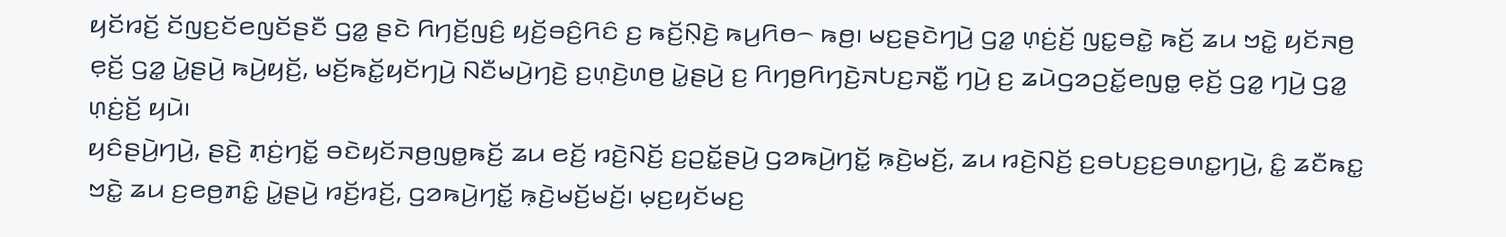ꤟꤢꤩꤙꤢꤩ꤬ ꤢꤩꤜꤢ꤬ꤢꤩꤕꤜꤢꤩꤔꤢꤪ ꤞꤤ꤭ ꤔꤢꤧ ꤖꤚꤢꤩ꤬ꤜꤢꤨ꤬ ꤟꤢꤩ꤬ꤋꤢꤨ꤬ꤖꤢꤨ ꤢ꤬ ꤒꤢꤩ꤬ꤡ꤫ꤢꤧ꤬ ꤒꤣ꤬ꤖꤥ꤮ ꤒꤥ꤬꤯ ꤗꤢ꤬ꤔꤢꤧꤚꤣꤧ꤬ ꤞꤤ꤭ ꤛ꤫ꤢꤦ꤬ꤢꤩ꤬ ꤜꤢ꤭ꤋꤢꤧ꤭ ꤒꤢꤩ꤬ ꤘꤣ ꤠꤢꤧ꤭ ꤟꤢꤩꤏꤥ꤬ ꤕ꤫ꤢꤩ꤬ ꤞꤤ꤭ ꤣꤧ꤭ꤔꤣꤧ꤬ ꤒꤣꤧ꤬ꤟꤢꤩ꤬, ꤗꤢꤩ꤬ꤒꤢꤩ꤭ꤟꤢꤩꤚꤣꤧ꤬ ꤡꤢꤪꤗꤣꤧ꤬ꤚꤢꤧ꤬ ꤢ꤬ꤛ꤫ꤢꤧ꤬ꤛꤥ꤬ ꤣꤧ꤭ꤔꤣꤧ꤬ ꤢ꤬ ꤖꤚꤥ꤬ꤖꤚꤢꤧ꤬ꤏꤝꤢ꤬ꤏꤢꤪ꤭ ꤚꤣꤧ꤬ ꤢ꤬ ꤘꤣꤧꤞꤤꤑꤢꤩ꤭ꤕꤜꤥ꤭ ꤕ꤫ꤢꤩ꤬ ꤞꤤ꤭ ꤚꤣꤧ꤬ ꤞꤤ꤭ ꤛ꤫ꤢꤦ꤬ꤢꤩ꤬ ꤟꤣꤧ꤯
ꤟꤢꤨꤔꤣꤧ꤬ꤚꤣꤧ꤬, ꤔꤢꤧ꤬ ꤊ꤫ꤢꤦ꤬ꤚꤢꤩ꤭ ꤋꤢꤧꤟꤢꤩꤏꤥ꤬ꤜꤥ꤭ꤒꤢꤩ꤬ ꤘꤣ ꤕꤢꤩ꤬ ꤙꤢꤧ꤬ꤡꤢꤩ꤬ ꤢ꤬ꤑꤢꤩ꤭ꤔꤣꤧ꤬ ꤞꤤꤒꤣꤧ꤬ꤚꤢꤩ꤭ ꤒ꤫ꤢꤧ꤬ꤗꤢꤩ꤬, ꤘꤣ ꤙꤢꤧ꤬ꤡꤢꤩ꤬ ꤢ꤬ꤋꤝꤢ꤬ꤢ꤬ꤋꤛꤢ꤭ꤚꤣꤧ꤬, ꤢꤨ꤭ ꤘꤢꤪꤒꤢ꤭ ꤠꤢꤧ꤭ ꤘꤣ ꤢ꤬ꤕꤥ꤬ꤊꤢꤨ꤭ ꤣꤧ꤭ꤔꤣꤧ꤬ ꤙꤢꤩ꤬ꤙꤢꤩ꤬, ꤞꤤꤒꤣꤧ꤬ꤚꤢꤩ꤭ ꤒ꤫ꤢꤧ꤬ꤗꤢꤩ꤬ꤗꤢꤩ꤬꤯ ꤗ꤫ꤢ꤬ꤟꤢꤩꤗꤢ꤬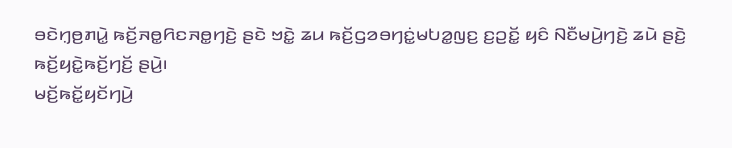ꤋꤢꤧꤚ꤫ꤥ꤬ꤊꤣꤧ꤭ ꤒꤢꤩ꤬ꤏꤥ꤭ꤖꤢꤏꤥ꤭ꤚꤢꤧ꤬ ꤔꤢꤧ ꤠꤢꤧ꤭ ꤘꤣ ꤒꤢꤩ꤬ꤞꤤꤋꤚꤢꤦ꤭ꤗꤝꤤ꤭ꤜꤢ꤬ ꤢ꤬ꤑꤢꤩ꤭ ꤟꤢꤨ ꤡꤢꤪꤗꤣꤧ꤬ꤚꤢꤧ꤬ ꤘꤣꤧ ꤔꤢꤧ꤬ ꤒꤢꤩ꤬ꤟꤢꤧ꤭ꤒꤢꤩ꤬ꤚꤢꤩ꤬ ꤔꤣꤧ꤬꤯
ꤗꤢꤩ꤬ꤒꤢꤩ꤭ꤟꤢꤩꤚꤣꤧ꤬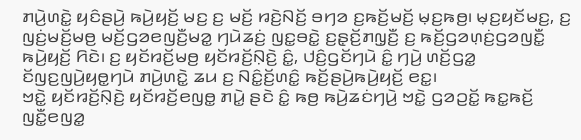ꤊꤣꤧ꤬ꤛꤢꤧ꤭ ꤟꤢꤨꤔꤣꤧ꤬ ꤒꤣꤧ꤬ꤟꤢꤩ꤬ ꤗꤢ꤬ ꤢ꤬ ꤗꤢꤩ꤬ ꤙꤢꤧ꤬ꤡꤢꤩ꤬ ꤋꤚꤤ ꤢ꤬ꤒꤢꤩ꤬ꤗꤢꤩ꤬ ꤗ꤫ꤢ꤬ꤒꤥ꤬꤯ ꤗ꤫ꤢ꤬ꤟꤢꤩꤗꤢ꤬, ꤢ꤬ ꤜꤢꤦ꤬ꤗꤢꤩ꤬ꤗꤥ꤬ ꤗꤢꤩ꤬ꤞꤤꤕꤜꤢꤪ꤬ꤗꤤ꤭ ꤚꤣꤧꤘꤢꤦ꤬ ꤜꤢ꤭ꤋꤢꤧ꤭ ꤢ꤬ꤔ꤫ꤢꤩ꤬ꤊꤜ꤫ꤢꤪ꤬ ꤢ꤬ ꤒꤢꤩ꤬ꤞꤤꤛ꤫ꤢꤦ꤬ꤞꤤꤜꤢꤪ꤭ ꤒꤣꤧ꤬ꤟꤢꤩ꤬ ꤖꤢꤧ꤯ ꤢ꤬ ꤟꤢꤩꤙꤢꤩ꤬ꤗꤥ꤬ ꤟꤢꤩꤙꤢꤩ꤬ꤡ꤫ꤢꤧ꤬ ꤢꤨ꤭, ꤓꤢꤨ꤬ꤞꤢꤩꤚꤣꤧ ꤢꤨ꤭ ꤚꤣꤧ꤬ ꤛꤢꤩ꤬ꤞꤤ꤭ ꤢꤩꤜꤢ꤬ꤜꤣꤧ꤬ꤟꤥ꤭ꤚꤣꤧ ꤊꤣꤧ꤬ꤛꤢꤧ꤭ ꤘꤣ ꤢ꤬ ꤡꤢꤨ꤭ꤢꤩ꤬ꤛꤢꤨ꤭ ꤒꤢꤩ꤬ꤔꤣꤧ꤬ꤒꤣꤧ꤬ꤟꤢꤩ꤬ ꤕꤢ꤭꤯
ꤠꤢꤧ꤭ ꤟꤢꤩꤙꤢꤩ꤬ꤡ꤫ꤢꤧ꤬ ꤟꤢꤩꤙꤢꤩ꤬ꤕꤜꤥ꤭ ꤊꤣꤧ꤭ ꤔꤢꤧ ꤢꤨ꤭ ꤒꤥ꤬ ꤒꤣꤧ꤬ꤘꤢꤦꤚꤣꤧ꤬ ꤠꤢꤧ꤭ ꤞꤤꤑꤢꤩ꤭ ꤒꤢ꤭ꤒꤢꤩ꤬ ꤜꤢꤪ꤭ꤕꤜꤤ꤭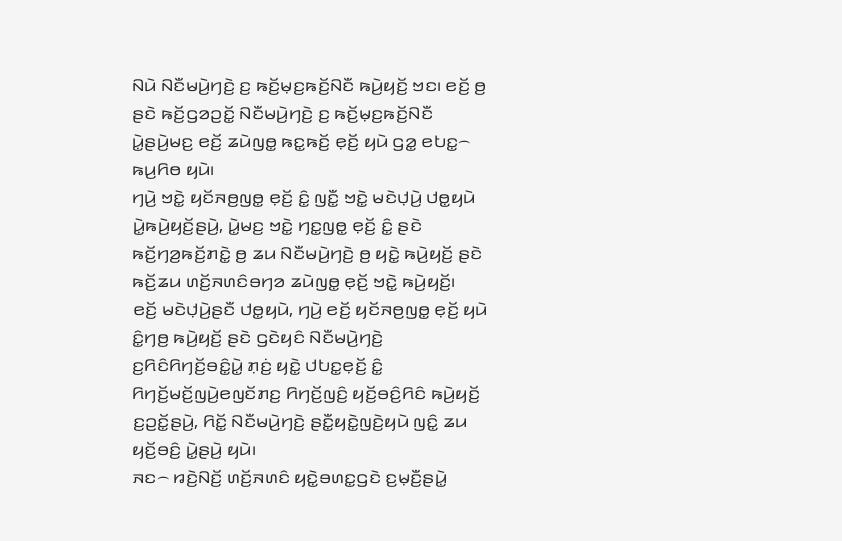ꤡꤣꤧ ꤡꤢꤪꤗꤣꤧ꤬ꤚꤢꤧ꤬ ꤢ꤬ ꤒꤢꤩ꤬ꤗ꤫ꤢ꤬ꤒꤢꤩ꤬ꤡꤢꤪ ꤒꤣꤧ꤬ꤟꤢꤩ꤬ ꤠꤢ꤯ ꤕꤢꤩ꤬ ꤥ꤬ ꤔꤢꤧ ꤒꤢꤩ꤬ꤞꤤꤑꤢꤩ꤭ ꤡꤢꤪꤗꤣꤧ꤬ꤚꤢꤧ꤬ ꤢ꤬ ꤒꤢꤩ꤬ꤗ꤫ꤢ꤬ꤒꤢꤩ꤬ꤡꤢꤪ ꤣꤧ꤭ꤔꤣꤧ꤬ꤗꤢ꤬ ꤕꤢꤩ꤬ ꤘꤣꤧꤜꤥ꤭ ꤒꤢ꤭ꤒꤢꤩ꤬ ꤕ꤫ꤢꤩ꤬ ꤟꤣꤧ ꤞꤤ꤭ ꤕꤝꤢ꤭꤮ ꤒꤣ꤬ꤖꤥ ꤟꤣꤧ꤯
ꤚꤣꤧ꤬ ꤠꤢꤧ꤭ ꤟꤢꤩꤏꤥ꤬ꤜꤥ꤭ ꤕ꤫ꤢꤩ꤬ ꤢꤨ꤭ ꤜꤢꤪ꤭ ꤠꤢꤧ꤭ ꤗꤢꤧꤓ꤫ꤣꤧ꤬ ꤓꤥ꤭ꤟꤣꤧ ꤣꤧ꤭ꤒꤣꤧ꤬ꤟꤢꤩ꤬ꤔꤣꤧ꤬, ꤣꤧ꤭ꤗꤢ꤬ ꤠꤢꤧ꤭ ꤚꤢ꤭ꤜꤥ꤭ ꤕ꤫ꤢꤩ꤬ ꤢꤨ꤭ ꤔꤢꤧ ꤒꤢꤩ꤬ꤚꤤ꤬ꤒꤢꤩ꤬ꤊꤢꤧ꤭ ꤥ꤬ ꤘꤣ ꤡꤢꤪꤗꤣꤧ꤬ꤚꤢꤧ꤬ ꤥ꤬ ꤟꤢꤧ꤭ ꤒꤣꤧ꤬ꤟꤢꤩ꤬ ꤔꤢꤧ ꤒꤢꤩ꤬ꤘꤣ ꤛꤢꤩ꤬ꤏꤛꤢꤨꤋꤚꤤ ꤘꤣꤧꤜꤥ꤭ ꤕ꤫ꤢꤩ꤬ ꤠꤢꤧ꤭ ꤒꤣꤧ꤬ꤟꤢꤩ꤬꤯
ꤕꤢꤩ꤬ ꤗꤢꤧꤓ꤫ꤣꤧ꤬ꤔꤢꤪ ꤓꤥ꤭ꤟꤣꤧ, ꤚꤣꤧ꤬ ꤕꤢꤩ꤬ ꤟꤢꤩꤏꤥ꤬ꤜꤥ꤭ ꤕ꤫ꤢꤩ꤬ ꤟꤣꤧ ꤢꤨ꤭ꤚꤥ꤬ ꤒꤣꤧ꤬ꤟꤢꤩ꤬ ꤔꤢꤧ ꤞꤢꤧꤟꤢꤨ ꤡꤢꤪꤗꤣꤧ꤬ꤚꤢꤧ꤬ ꤢ꤬ꤖꤢꤨꤖꤚꤢꤩ꤬ꤋꤢꤨ꤭ꤣꤧ꤭ ꤊ꤫ꤢꤦ꤬ ꤟꤢꤧ꤭ ꤓꤝꤢ꤭ꤕ꤫ꤢꤩ꤬ ꤢꤨ꤭ ꤖꤚꤢꤩ꤬ꤗꤢꤩ꤬ꤜꤣꤧ꤬ꤕꤜꤢꤩꤊꤢ꤬ ꤖꤚꤢꤩ꤬ꤜꤢꤨ꤬ ꤟꤢꤩ꤬ꤋꤢꤨ꤬ꤖꤢꤨ ꤒꤣꤧ꤬ꤟꤢꤩ꤬ ꤢ꤬ꤑꤢꤩ꤭ꤔꤣꤧ꤬, ꤖꤢꤩ꤭ ꤡꤢꤪꤗꤣꤧ꤬ꤚꤢꤧ꤬ ꤔꤢꤪ꤭ꤟꤢꤧ꤭ꤜꤢꤧ꤬ꤟꤣꤧ ꤜꤢꤨ꤭ ꤘꤣ ꤟꤢꤩ꤬ꤋꤢꤨ꤬ ꤣꤧ꤭ꤔꤣꤧ꤬ ꤟꤣꤧ꤯
ꤏꤢ꤮ ꤙꤢꤧ꤬ꤡꤢꤩ꤬ ꤛꤢꤩ꤬ꤏꤛꤢꤨ ꤟꤢꤧ꤭ꤋꤛꤢ꤭ꤞꤢꤧ ꤢ꤬ꤗ꤫ꤢꤪ꤬ꤔꤣꤧ꤭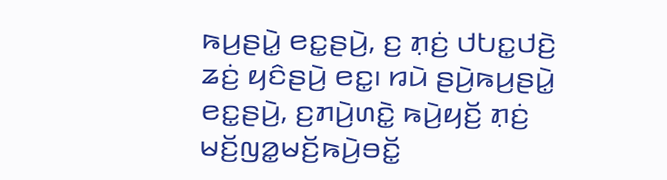ꤒꤣ꤬ꤔꤣꤧ꤭ ꤕꤢ꤭ꤔꤣꤧ꤬, ꤢ꤬ ꤊ꤫ꤢꤦ꤬ ꤓꤝꤢ꤭ꤓꤢꤧ꤬ ꤘꤢꤦ꤬ ꤟꤢꤨꤔꤣꤧ꤬ ꤕꤢ꤭꤯ ꤙꤣꤧ ꤔꤣꤧ꤬ꤒꤣ꤬ꤔꤣꤧ꤭ ꤕꤢ꤭ꤔꤣꤧ꤬, ꤢ꤬ꤊꤣꤧ꤬ꤛꤢꤧ꤭ ꤒꤣꤧ꤬ꤟꤢꤩ꤬ ꤊ꤫ꤢꤦ꤬ ꤗꤢꤩ꤬ꤜꤤ꤭ꤗꤢꤩ꤬ꤒꤣꤧ꤬ꤋꤢꤩ꤭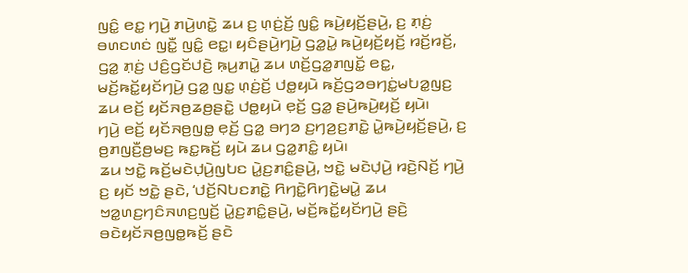ꤜꤢꤨ꤭ ꤕꤢ꤭ ꤚꤣꤧ꤬ ꤊꤣꤧ꤬ꤛꤢꤧ꤭ ꤘꤣ ꤢ꤬ ꤛ꤫ꤢꤦ꤬ꤢꤩ꤬ ꤜꤢꤨ꤭ ꤒꤣꤧ꤬ꤟꤢꤩ꤬ꤔꤣꤧ꤬, ꤢ꤬ ꤊ꤫ꤢꤦ꤬ ꤋꤛꤢꤛꤢꤦ ꤜꤢꤪ꤭ ꤜꤢꤨ꤭ ꤕꤢ꤭꤯ ꤟꤢꤨꤔꤣꤧ꤬ꤚꤣꤧ꤬ ꤞꤤ꤭ꤣꤧ꤭ ꤒꤣꤧ꤬ꤟꤢꤩ꤬ꤟꤢꤩ꤬ ꤙꤢꤩ꤬ꤙꤢꤩ꤬, ꤞꤤ꤭ ꤊ꤫ꤢꤦ꤬ ꤓꤢꤨ꤬ꤞꤢꤩꤓꤢꤧ꤬ ꤒ꤫ꤣ꤬ꤊꤣꤧ꤭ ꤘꤣ ꤛꤢꤩ꤬ꤞꤤ꤭ꤊꤜꤢꤩ꤭ ꤕꤢ꤭, ꤗꤢꤩ꤬ꤒꤢꤩ꤭ꤟꤢꤩꤚꤣꤧ꤬ ꤞꤤ꤭ ꤜꤢ꤭ ꤛ꤫ꤢꤦ꤬ꤢꤩ꤬ ꤓꤥ꤭ꤟꤣꤧ ꤒꤢꤩ꤬ꤞꤤꤋꤚꤢꤦ꤭ꤗꤝꤤ꤭ꤜꤢ꤬ ꤘꤣ ꤕꤢꤩ꤬ ꤟꤢꤩꤏꤥ꤬ꤘꤥ꤬ꤔꤢꤧ꤭ ꤓꤥ꤭ꤟꤣꤧ ꤕ꤫ꤢꤩ꤬ ꤞꤤ꤭ ꤔꤣꤧ꤬ꤒꤣꤧ꤬ꤟꤢꤩ꤬ ꤟꤣꤧ꤯
ꤚꤣꤧ꤬ ꤕꤢꤩ꤬ ꤟꤢꤩꤏꤥ꤬ꤜꤥ꤭ ꤕ꤫ꤢꤩ꤬ ꤞꤤ꤭ ꤋꤚꤤ ꤢ꤬ꤚꤤ꤬ꤢ꤬ꤊꤢꤧ꤭ ꤣꤧ꤭ꤒꤣꤧ꤬ꤟꤢꤩ꤬ꤔꤣꤧ꤬, ꤢ꤬ ꤥ꤬ꤊꤜꤢꤪ꤬ꤥ꤬ꤗꤢ꤬ ꤒꤢ꤭ꤒꤢꤩ꤬ ꤟꤣꤧ ꤘꤣ ꤞꤤ꤭ꤊꤢꤨ꤭ ꤟꤣꤧ꤯
ꤘꤣ ꤠꤢꤧ꤭ ꤒꤢꤩ꤬ꤗꤢꤧꤓ꤫ꤣꤧ꤬ꤜꤝꤢ ꤣꤧ꤭ꤢ꤬ꤊꤢꤨ꤭ꤔꤣꤧ꤬, ꤠꤢꤧ꤭ ꤗꤢꤧꤓ꤫ꤣꤧ꤬ ꤙꤢꤧ꤬ꤡꤢꤩ꤬ ꤚꤣꤧ꤬ ꤢ꤬ ꤟꤢꤩ ꤠꤢꤧ꤭ ꤔꤢꤧ, ‘ꤓꤢꤩ꤬ꤡꤝꤢꤊꤢꤧ꤭ ꤖꤚꤢꤧ꤭ꤖꤚꤢꤧ꤭ꤗꤣꤧ꤭ ꤘꤣ ꤠꤤ꤭ꤛꤢ꤬ꤚꤢꤨꤏꤛꤢ꤬ꤜꤢꤩ꤬ ꤣꤧ꤭ꤢ꤬ꤊꤢꤨ꤭ꤔꤣꤧ꤬, ꤗꤢꤩ꤬ꤒꤢꤩ꤭ꤟꤢꤩꤚꤣꤧ꤬ ꤔꤢꤧ꤬ ꤋꤢꤧꤟꤢꤩꤏꤥ꤬ꤜꤥ꤭ꤒꤢꤩ꤬ ꤔꤢꤧ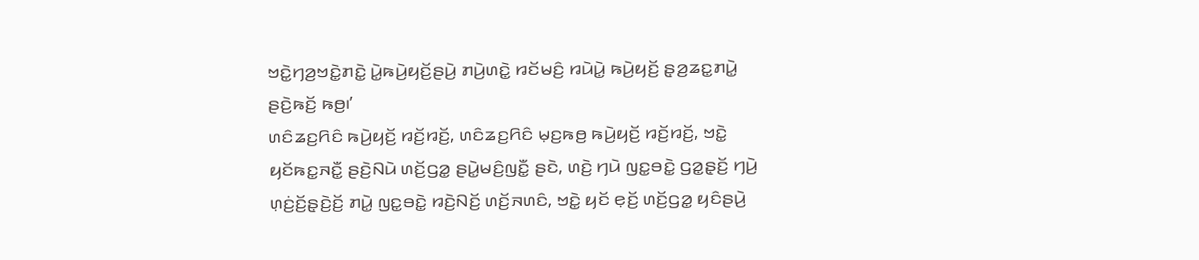ꤠꤢꤧ꤭ꤚꤤ꤬ꤠꤢꤧ꤭ꤊꤢꤧ꤭ ꤣꤧ꤭ꤒꤣꤧ꤬ꤟꤢꤩ꤬ꤔꤣꤧ꤬ ꤊꤣꤧ꤬ꤛꤢꤧ꤭ ꤙꤢꤩꤗꤢꤨ꤬ ꤙꤣꤧꤣꤧ꤭ ꤒꤣꤧ꤬ꤟꤢꤩ꤬ ꤔ꤫ꤤ꤬ꤘꤢ꤭ꤊꤣꤧ꤭ ꤔꤢꤧ꤬ꤒꤢꤩ꤬ ꤒꤥ꤬꤯’
ꤛꤢꤨꤘꤢ꤬ꤖꤢꤨ ꤒꤣꤧ꤬ꤟꤢꤩ꤬ ꤙꤢꤩ꤬ꤙꤢꤩ꤬, ꤛꤢꤨꤘꤢ꤬ꤖꤢꤨ ꤗ꤫ꤢ꤬ꤒꤥ꤬ ꤒꤣꤧ꤬ꤟꤢꤩ꤬ ꤙꤢꤩ꤬ꤙꤢꤩ꤬, ꤠꤢꤧ꤭ ꤟꤢꤩꤒꤢ꤭ꤏꤢꤪ꤭ ꤔꤢꤧ꤬ꤡꤣꤧ ꤛꤢꤩ꤬ꤞꤤ꤭ ꤔꤣꤧ꤭ꤗꤢꤨ꤬ꤜꤢꤪ꤭ ꤔꤢꤧ, ꤛꤢꤧ꤬ ꤚꤣꤧ ꤜꤢ꤭ꤋꤢꤧ꤭ ꤞꤤ꤭ꤔ꤫ꤢꤩ꤬ ꤚꤣꤧ꤬ ꤛ꤫ꤢꤦ꤬ꤢꤩ꤬ꤔ꤫ꤢꤧ꤬ꤢꤩ꤬ ꤊꤣꤧ꤭ ꤜꤢ꤭ꤋꤢꤧ꤭ ꤙꤢꤧ꤬ꤡꤢꤩ꤬ ꤛꤢꤩ꤬ꤏꤛꤢꤨ, ꤠꤢꤧ꤭ ꤟꤢꤩ ꤕ꤫ꤢꤩ꤬ ꤛꤢꤩ꤬ꤞꤤ꤭ ꤟꤢꤨꤔꤣꤧ꤬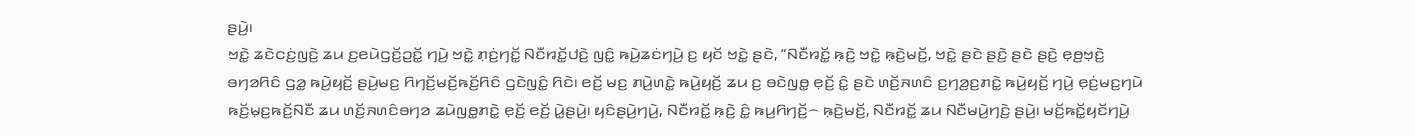ꤔꤣꤧ꤬꤯
ꤠꤢꤧ꤭ ꤘꤢꤧꤍꤢꤦ꤬ꤜꤢꤧ꤬ ꤘꤣ ꤢ꤬ꤕꤣꤧꤞꤢꤩ꤬ꤑꤢꤩ꤭ ꤚꤣꤧ꤬ ꤠꤢꤧ꤭ ꤊ꤫ꤢꤦ꤬ꤚꤢꤩ꤭ ꤡꤢꤪꤙꤢꤩ꤭ꤓꤢꤧ꤬ ꤜꤢꤨ꤭ ꤒꤣꤧ꤬ꤘꤢꤦꤚꤣꤧ꤬ ꤢ꤬ ꤟꤢꤩ ꤠꤢꤧ꤭ ꤔꤢꤧ, “ꤡꤢꤪꤙꤢꤩ꤭ ꤒ꤫ꤢꤧ꤬ ꤠꤢꤧ꤭ ꤒ꤫ꤢꤧ꤬ꤗꤢꤩ꤬, ꤠꤢꤧ꤭ ꤔꤢꤧ ꤔꤢꤧ꤬ ꤔꤢꤧ ꤔꤢꤧ꤬ ꤕ꤫ꤥ꤬ꤠ꤫ꤢꤧ꤬ ꤋꤚꤤꤖꤢꤨ ꤞꤤ꤭ ꤒꤣꤧ꤬ꤟꤢꤩ꤬ ꤔꤣꤧ꤬ꤗꤢ꤬ ꤖꤚꤢꤩ꤬ꤗꤢꤩ꤬ꤒꤢꤩ꤬ꤖꤢꤨ ꤞꤢꤧꤜꤢꤨ꤭ ꤖꤢꤧ꤯ ꤕꤢꤩ꤬ ꤗꤢ꤬ ꤊꤣꤧ꤬ꤛꤢꤧ꤭ ꤒꤣꤧ꤬ꤟꤢꤩ꤬ ꤘꤣ ꤢ꤬ ꤋꤢꤧꤜꤥ꤭ ꤕ꤫ꤢꤩ꤬ ꤢꤨ꤭ ꤔꤢꤧ ꤛꤢꤩ꤬ꤏꤛꤢꤨ ꤢ꤬ꤚꤤ꤬ꤢ꤬ꤊꤢꤧ꤭ ꤒꤣꤧ꤬ꤟꤢꤩ꤬ ꤚꤣꤧ꤬ ꤕ꤫ꤢꤦ꤬ꤗꤢ꤬ꤚꤣꤧ ꤒꤢꤩ꤬ꤗ꤫ꤢ꤬ꤒꤢꤩ꤬ꤡꤢꤪ ꤘꤣ ꤛꤢꤩ꤬ꤏꤛꤢꤨꤋꤚꤤ ꤘꤣꤧꤜꤥ꤭ꤊꤢꤧ꤭ ꤕ꤫ꤢꤩ꤬ ꤕꤢꤩ꤬ ꤣꤧ꤭ꤔꤣꤧ꤬꤯ ꤟꤢꤨꤔꤣꤧ꤬ꤚꤣꤧ꤬, ꤡꤢꤪꤙꤢꤩ꤭ ꤒ꤫ꤢꤧ꤬ ꤢꤨ꤭ ꤒꤣ꤬ꤖꤚꤢꤩ꤬꤮ ꤒ꤫ꤢꤧ꤬ꤗꤢꤩ꤬, ꤡꤢꤪꤙꤢꤩ꤭ ꤘꤣ ꤡꤢꤪꤗꤣꤧ꤬ꤚꤢꤧ꤬ ꤔꤣꤧ꤬꤯ ꤗꤢꤩ꤬ꤒꤢꤩ꤭ꤟꤢꤩꤚꤣꤧ꤬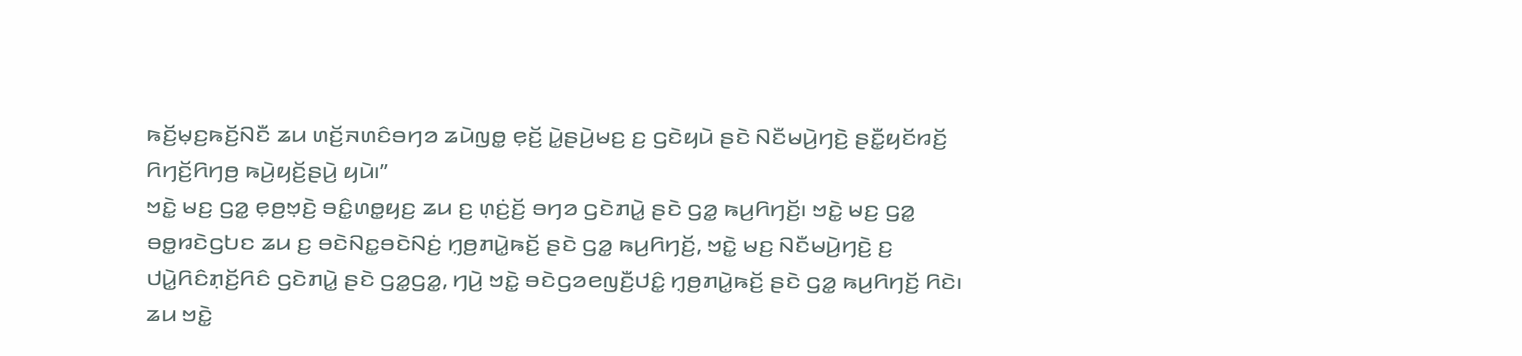ꤒꤢꤩ꤬ꤗ꤫ꤢ꤬ꤒꤢꤩ꤬ꤡꤢꤪ ꤘꤣ ꤛꤢꤩ꤬ꤏꤛꤢꤨꤋꤚꤤ ꤘꤣꤧꤜꤥ꤭ ꤕ꤫ꤢꤩ꤬ ꤣꤧ꤭ꤔꤣꤧ꤬ꤗꤢ꤬ ꤢ꤬ ꤞꤢꤧꤟꤣꤧ ꤔꤢꤧ ꤡꤢꤪꤗꤣꤧ꤬ꤚꤢꤧ꤬ ꤔꤢꤪ꤭ꤟꤢꤩꤙꤢꤩ꤬ ꤖꤚꤢꤩ꤬ꤖꤚꤥ꤬ ꤒꤣꤧ꤬ꤟꤢꤩ꤬ꤔꤣꤧ꤬ ꤟꤣꤧ꤯”
ꤠꤢꤧ꤭ ꤗꤢ꤬ ꤞꤤ꤭ ꤕ꤫ꤥ꤬ꤠ꤫ꤢꤧ꤬ ꤋꤢꤨ꤭ꤛꤥ꤭ꤟꤢ꤬ ꤘꤣ ꤢ꤬ ꤛ꤫ꤢꤦ꤬ꤢꤩ꤬ ꤋꤚꤤ ꤞꤢꤧꤊꤣꤧ꤭ ꤔꤢꤧ ꤞꤤ꤭ ꤒꤣ꤬ꤖꤚꤢꤩ꤬꤯ ꤠꤢꤧ꤭ ꤗꤢ꤬ ꤞꤤ꤭ ꤋꤥ꤭ꤙꤢꤧꤞꤝꤢ ꤘꤣ ꤢ꤬ ꤋꤢꤧꤡꤢ꤭ꤋꤢꤧꤡꤢꤦ꤬ ꤚ꤫ꤥ꤬ꤊꤣꤧ꤭ꤒꤢꤩ꤬ ꤔꤢꤧ ꤞꤤ꤭ ꤒꤣ꤬ꤖꤚꤢꤩ꤬, ꤠꤢꤧ꤭ ꤗꤢ꤬ ꤡꤢꤪꤗꤣꤧ꤬ꤚꤢꤧ꤬ ꤢ꤬ ꤓꤣꤧ꤭ꤖꤢꤨꤊ꤫ꤢꤩ꤬ꤖꤢꤨ ꤞꤢꤧꤊꤣꤧ꤭ ꤔꤢꤧ ꤞꤤ꤭ꤞꤤ꤭, ꤚꤣꤧ꤬ ꤠꤢꤧ꤭ ꤋꤢꤧꤞꤤꤕꤜꤢꤪ꤬ꤓꤢꤨ꤭ ꤚ꤫ꤥ꤬ꤊꤣꤧ꤭ꤒꤢꤩ꤬ ꤔꤢꤧ ꤞꤤ꤭ ꤒꤣ꤬ꤖꤚꤢꤩ꤬ ꤖꤢꤧ꤯ ꤘꤣ ꤠꤢꤧ꤭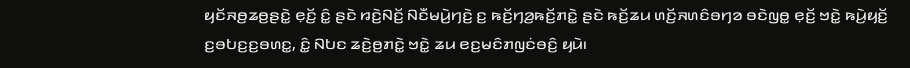ꤟꤢꤩꤏꤥ꤬ꤘꤥ꤬ꤔꤢꤧ꤭ ꤕ꤫ꤢꤩ꤬ ꤢꤨ꤭ ꤔꤢꤧ ꤙꤢꤧ꤬ꤡꤢꤩ꤬ ꤡꤢꤪꤗꤣꤧ꤬ꤚꤢꤧ꤬ ꤢ꤬ ꤒꤢꤩ꤬ꤚꤤ꤬ꤒꤢꤩ꤬ꤊꤢꤧ꤭ ꤔꤢꤧ ꤒꤢꤩ꤬ꤘꤣ ꤛꤢꤩ꤬ꤏꤛꤢꤨꤋꤚꤤ ꤋꤢꤧꤜꤥ꤭ ꤕ꤫ꤢꤩ꤬ ꤠꤢꤧ꤭ ꤒꤣꤧ꤬ꤟꤢꤩ꤬ ꤢ꤬ꤋꤝꤢ꤬ꤢ꤬ꤋꤛꤢ꤭, ꤢꤨ꤭ ꤡꤝꤢ ꤘꤢꤧ꤬ꤥ꤬ꤊꤢꤧ꤭ ꤠꤢꤧ꤭ ꤘꤣ ꤕꤢ꤬ꤗꤢꤨꤊꤜꤢꤦꤋꤢꤨ꤬ ꤟꤣꤧ꤯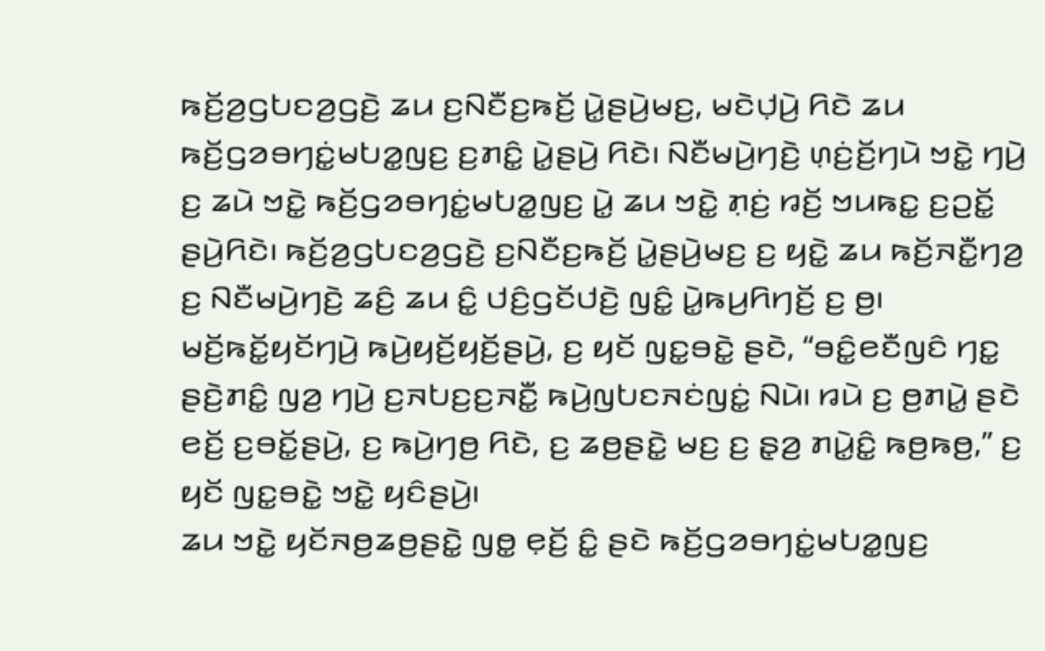ꤒꤢꤩ꤬ꤤ꤬ꤞꤝꤢꤤ꤬ꤞꤢꤧ꤬ ꤘꤣ ꤢ꤬ꤡꤢꤪꤢ꤬ꤒꤢꤩ꤬ ꤣꤧ꤭ꤔꤣꤧ꤬ꤗꤢ꤬, ꤗꤢꤧꤓ꤫ꤣꤧ꤬ ꤖꤢꤧ ꤘꤣ ꤒꤢꤩ꤬ꤞꤤꤋꤚꤢꤦ꤭ꤗꤝꤤ꤭ꤜꤢ꤬ ꤢ꤬ꤊꤢꤨ꤭ ꤣꤧ꤭ꤔꤣꤧ꤬ ꤖꤢꤧ꤯ ꤡꤢꤪꤗꤣꤧ꤬ꤚꤢꤧ꤬ ꤛ꤫ꤢꤦ꤬ꤢꤩ꤬ꤚꤣꤧ ꤠꤢꤧ꤭ ꤚꤣꤧ꤬ ꤢ꤬ ꤘꤣꤧ ꤠꤢꤧ꤭ ꤒꤢꤩ꤬ꤞꤤꤋꤚꤢꤦ꤭ꤗꤝꤤ꤭ꤜꤢ꤬ ꤣꤧ꤭ ꤘꤣ ꤠꤢꤧ꤭ ꤊ꤫ꤢꤦ꤬ ꤙꤢꤩ꤬ ꤠꤣꤒꤢ꤭ ꤢ꤬ꤑꤢꤩ꤭ ꤔꤣꤧ꤬ꤖꤢꤧ꤯ ꤒꤢꤩ꤬ꤤ꤬ꤞꤝꤢꤤ꤬ꤞꤢꤧ꤬ ꤢ꤬ꤡꤢꤪꤢ꤬ꤒꤢꤩ꤬ ꤣꤧ꤭ꤔꤣꤧ꤬ꤗꤢ꤬ ꤢ꤬ ꤟꤢꤧ꤭ ꤘꤣ ꤒꤢꤩ꤬ꤏꤢꤪ꤭ꤚꤤ꤬ ꤢ꤬ ꤡꤢꤪꤗꤣꤧ꤬ꤚꤢꤧ꤬ ꤘꤢꤨ꤬ ꤘꤣ ꤢꤨ꤭ ꤓꤢꤨ꤬ꤞꤢꤩꤓꤢꤧ꤬ ꤜꤢꤨ꤭ ꤣꤧ꤭ꤒꤣ꤬ꤖꤚꤢꤩ꤬ ꤢ꤬ ꤥ꤬꤯
ꤗꤢꤩ꤬ꤒꤢꤩ꤭ꤟꤢꤩꤚꤣꤧ꤬ ꤒꤣꤧ꤬ꤟꤢꤩ꤬ꤟꤢꤩ꤬ꤔꤣꤧ꤬, ꤢ꤬ ꤟꤢꤩ ꤜꤢ꤭ꤋꤢꤧ꤭ ꤔꤢꤧ, “ꤋꤢꤨ꤭ꤕꤢꤪꤜꤢꤨ ꤚꤢ꤭ ꤔꤢꤧ꤬ꤊꤢꤨ꤭ ꤜꤤ꤬ ꤚꤣꤧ꤬ ꤢ꤬ꤏꤝꤢ꤬ꤢ꤬ꤏꤢꤪ꤭ ꤒꤣꤧ꤬ꤜꤝꤢꤏꤢꤦꤜꤢꤦ꤭ ꤡꤣꤧ꤯ ꤙꤣꤧ ꤢ꤬ ꤥ꤬ꤊꤣꤧ꤭ ꤔꤢꤧ ꤕꤢꤩ꤬ ꤢ꤬ꤋꤢꤩ꤭ꤔꤣꤧ꤬, ꤢ꤬ ꤒꤣꤧ꤬ꤚꤥ꤬ ꤖꤢꤧ, ꤢ꤬ ꤘꤥ꤬ꤔꤢꤧ꤭ ꤗꤢ꤬ ꤢ꤬ ꤔ꤫ꤤ꤬ ꤊꤣꤧ꤭ꤢꤨ꤭ ꤒꤥ꤬ꤒꤥ꤬,” ꤢ꤬ ꤟꤢꤩ ꤜꤢ꤭ꤋꤢꤧ꤭ ꤠꤢꤧ꤭ ꤟꤢꤨꤔꤣꤧ꤬꤯
ꤘꤣ ꤠꤢꤧ꤭ ꤟꤢꤩꤏꤥ꤬ꤘꤥ꤬ꤔꤢꤧ꤭ ꤜꤥ꤭ ꤕ꤫ꤢꤩ꤬ ꤢꤨ꤭ ꤔꤢꤧ ꤒꤢꤩ꤬ꤞꤤꤋꤚꤢꤦ꤭ꤗꤝꤤ꤭ꤜꤢ꤬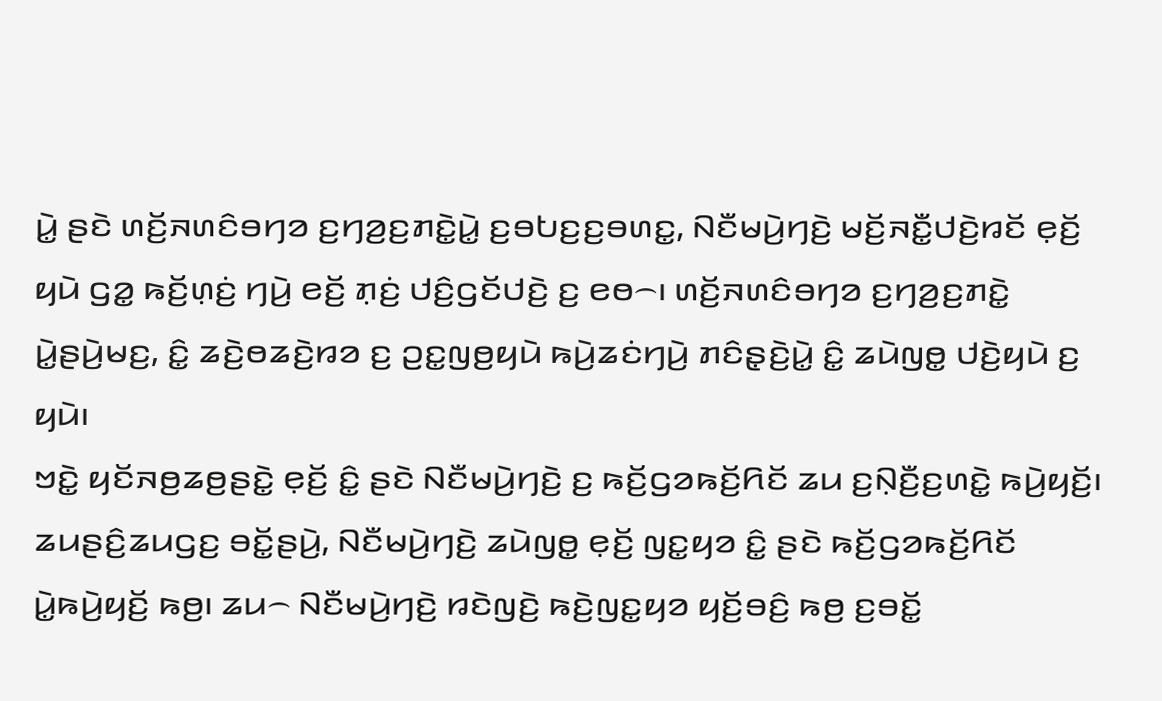ꤣꤧ꤭ ꤔꤢꤧ ꤛꤢꤩ꤬ꤏꤛꤢꤨꤋꤚꤤ ꤢ꤬ꤚꤤ꤬ꤢ꤬ꤊꤢꤧ꤭ꤣꤧ꤭ ꤢ꤬ꤋꤝꤢ꤬ꤢ꤬ꤋꤛꤢ꤭, ꤡꤢꤪꤗꤣꤧ꤬ꤚꤢꤧ꤬ ꤗꤢꤩ꤬ꤏꤢꤪ꤭ꤓꤢꤧ꤬ꤙꤢꤩ ꤕ꤫ꤢꤩ꤬ ꤟꤣꤧ ꤞꤤ꤭ ꤒꤢꤩ꤬ꤛ꤫ꤢꤦ꤬ ꤚꤣꤧ꤬ ꤕꤢꤩ꤬ ꤊ꤫ꤢꤦ꤬ ꤓꤢꤨ꤬ꤞꤢꤩꤓꤢꤧ꤬ ꤢ꤬ ꤕꤥ꤮꤯ ꤛꤢꤩ꤬ꤏꤛꤢꤨꤋꤚꤤ ꤢ꤬ꤚꤤ꤬ꤢ꤬ꤊꤢꤧ꤭ ꤣꤧ꤭ꤔꤣꤧ꤬ꤗꤢ꤬, ꤢꤨ꤭ ꤘꤢꤧ꤬ꤥꤘꤢꤧ꤬ꤙꤤ ꤢ꤬ ꤑꤢ꤭ꤜꤥ꤬ꤟꤣꤧ ꤒꤣꤧ꤬ꤘꤢꤦꤚꤣꤧ꤬ ꤊꤢꤨꤔ꤫ꤢꤧ꤬ꤣꤧ꤭ ꤢꤨ꤭ ꤘꤣꤧꤜꤥ꤭ ꤓꤢꤧ꤬ꤟꤣꤧ ꤢ꤬ ꤟꤣꤧ꤯
ꤠꤢꤧ꤭ ꤟꤢꤩꤏꤥ꤬ꤘꤥ꤬ꤔꤢꤧ꤭ ꤕ꤫ꤢꤩ꤬ ꤢꤨ꤭ ꤔꤢꤧ ꤡꤢꤪꤗꤣꤧ꤬ꤚꤢꤧ꤬ ꤢ꤬ ꤒꤢꤩ꤬ꤞꤤꤒꤢꤩ꤬ꤖꤢꤩ ꤘꤣ ꤢ꤬ꤡ꤫ꤢꤪ꤬ꤢ꤬ꤛꤢꤧ꤭ ꤒꤣꤧ꤬ꤟꤢꤩ꤬꤯ ꤘꤣꤔꤢꤨ꤬ꤘꤣꤞꤢ꤬ ꤋꤢꤩ꤭ꤔꤣꤧ꤬, ꤡꤢꤪꤗꤣꤧ꤬ꤚꤢꤧ꤬ ꤘꤣꤧꤜꤥ꤭ ꤕ꤫ꤢꤩ꤬ ꤜꤢ꤭ꤟꤤ ꤢꤨ꤭ ꤔꤢꤧ ꤒꤢꤩ꤬ꤞꤤꤒꤢꤩ꤬ꤖꤢꤩ ꤣꤧ꤭ꤒꤣꤧ꤬ꤟꤢꤩ꤬ ꤒꤥ꤬꤯ ꤘꤣ꤮ ꤡꤢꤪꤗꤣꤧ꤬ꤚꤢꤧ꤬ ꤙꤢꤧꤜꤢꤧ꤬ ꤒꤢꤧ꤬ꤜꤢ꤭ꤟꤤ ꤟꤢꤩ꤬ꤋꤢꤨ꤬ ꤒꤥ꤬ ꤢ꤬ꤋꤢꤩ꤭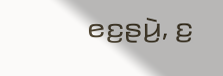ꤕꤢ꤬ꤔꤣꤧ꤬, ꤢ꤬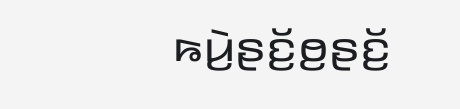ꤒꤣꤧ꤬ꤔꤢꤩ꤬ꤥ꤬ꤔꤢꤩ꤬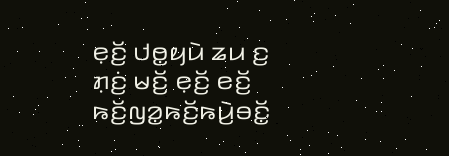ꤕ꤫ꤢꤩ꤬ ꤓꤥ꤭ꤟꤣꤧ ꤘꤣ ꤢ꤬ ꤊ꤫ꤢꤦ꤬ ꤗꤢꤩ꤬ ꤕ꤫ꤢꤩ꤬ ꤕꤢꤩ꤬ ꤒꤢꤩ꤬ꤜꤤ꤭ꤒꤢꤩ꤬ꤒꤣꤧ꤬ꤋꤢꤩ꤭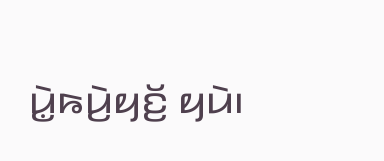ꤣꤧ꤭ꤒꤣꤧ꤬ꤟꤢꤩ꤬ ꤟꤣꤧ꤯